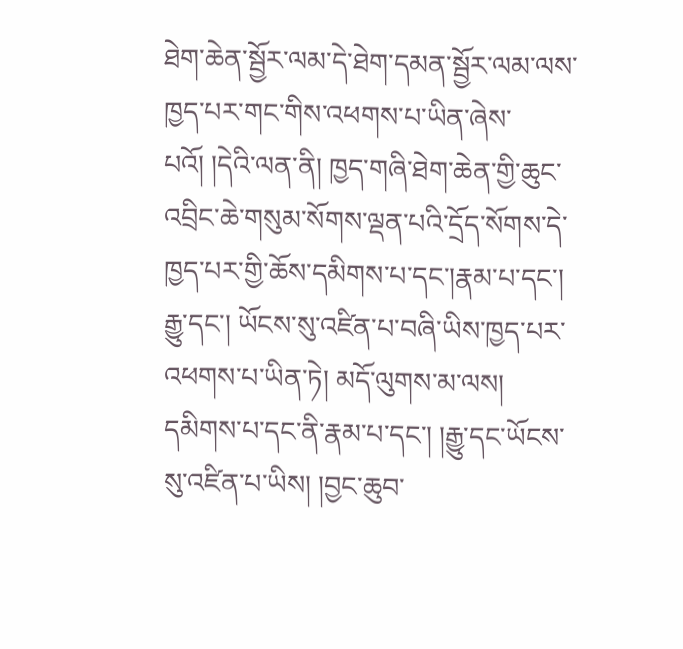ཐེག་ཆེན་སྦྱོར་ལམ་དེ་ཐེག་དམན་སྦྱོར་ལམ་ལས་ཁྱད་པར་གང་གིས་འཕགས་པ་ཡིན་ཞེས་པའོ། །དེའི་ལན་ནི། ཁྱད་གཞི་ཐེག་ཆེན་གྱི་ཆུང་འབྲིང་ཆེ་གསུམ་སོགས་ལྡན་པའི་དྲོད་སོགས་དེ་ཁྱད་པར་གྱི་ཆོས་དམིགས་པ་དང་།རྣམ་པ་དང་། རྒྱུ་དང་། ཡོངས་སུ་འཛིན་པ་བཞི་ཡིས་ཁྱད་པར་འཕགས་པ་ཡིན་ཏེ། མདོ་ལུགས་མ་ལས། དམིགས་པ་དང་ནི་རྣམ་པ་དང་། །རྒྱུ་དང་ཡོངས་སུ་འཛིན་པ་ཡིས། །བྱང་ཆུབ་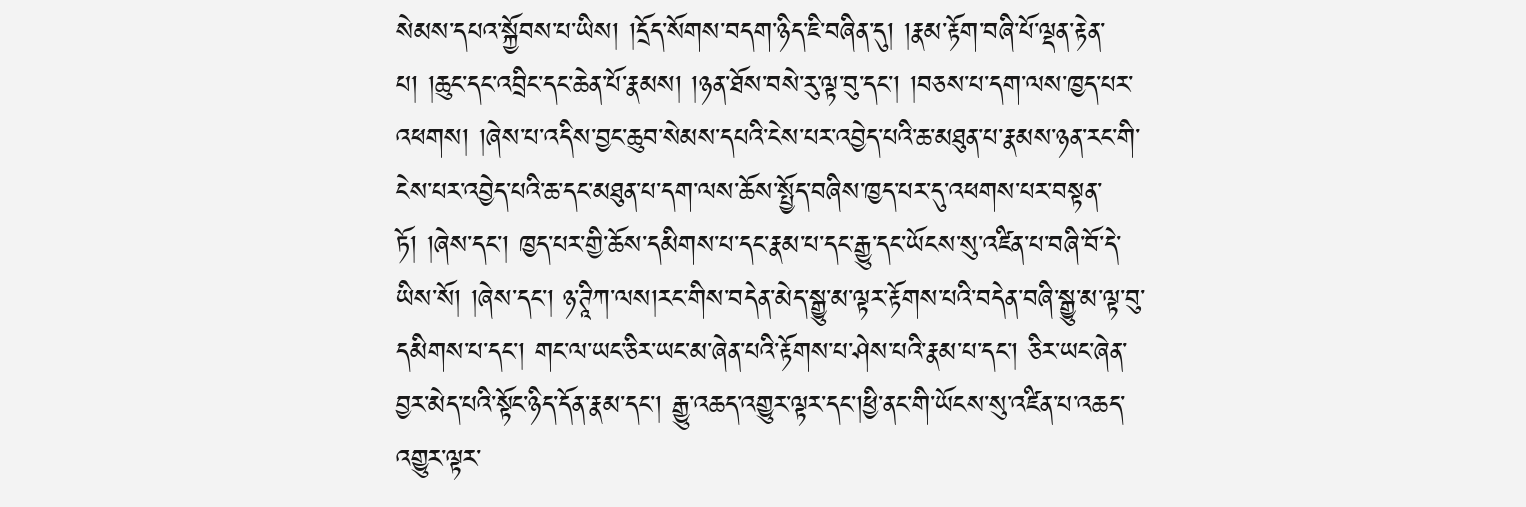སེམས་དཔའ་སྐྱོབས་པ་ཡིས། །དྲོད་སོགས་བདག་ཉིད་ཇི་བཞིན་དུ། །རྣམ་རྟོག་བཞི་པོ་ལྡན་རྟེན་པ། །ཆུང་དང་འབྲིང་དང་ཆེན་པོ་རྣམས། །ཉན་ཐོས་བསེ་རུ་ལྟ་བུ་དང་། །བཅས་པ་དག་ལས་ཁྱད་པར་འཕགས། །ཞེས་པ་འདིས་བྱང་ཆུབ་སེམས་དཔའི་ངེས་པར་འབྱེད་པའི་ཆ་མཐུན་པ་རྣམས་ཉན་རང་གི་ངེས་པར་འབྱེད་པའི་ཆ་དང་མཐུན་པ་དག་ལས་ཆོས་སྤྱོད་བཞིས་ཁྱད་པར་དུ་འཕགས་པར་བསྟན་ཏོ། །ཞེས་དང་། ཁྱད་པར་གྱི་ཆོས་དམིགས་པ་དང་རྣམ་པ་དང་རྒྱུ་དང་ཡོངས་སུ་འཛིན་པ་བཞི་བོ་དེ་ཡིས་སོ། །ཞེས་དང་། ཉ་ཊཱིཀ་ལས།རང་གིས་བདེན་མེད་སྒྱུ་མ་ལྟར་རྟོགས་པའི་བདེན་བཞི་སྒྱུ་མ་ལྟ་བུ་དམིགས་པ་དང་། གང་ལ་ཡང་ཅིར་ཡང་མ་ཞེན་པའི་རྟོགས་པ་ཤེས་པའི་རྣམ་པ་དང་། ཅིར་ཡང་ཞེན་བྱར་མེད་པའི་སྟོང་ཉིད་དོན་རྣམ་དང་། རྒྱུ་འཆད་འགྱུར་ལྟར་དང་།ཕྱི་ནང་གི་ཡོངས་སུ་འཛིན་པ་འཆད་འགྱུར་ལྟར་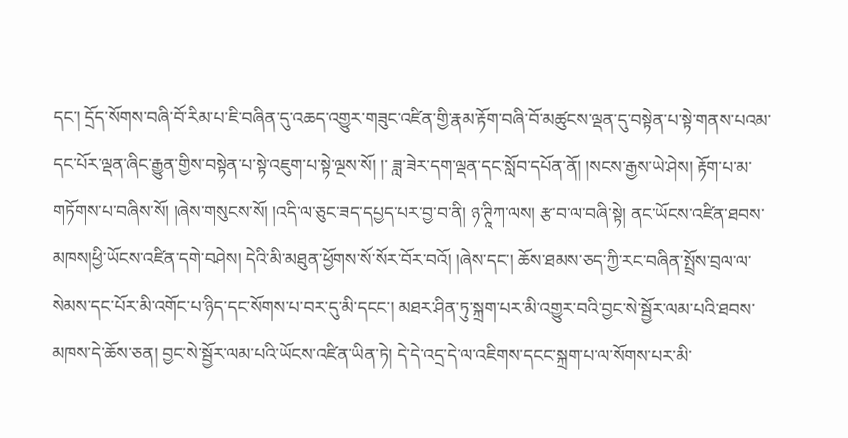དང་། དྲོད་སོགས་བཞི་བོ་རིམ་པ་ཇི་བཞིན་དུ་འཆད་འགྱུར་གཟུང་འཛིན་གྱི་རྣམ་རྟོག་བཞི་བོ་མཚུངས་ལྡན་དུ་བསྟེན་པ་སྟེ་གནས་པའམ་དང་པོར་ལྡན་ཞིང་རྒྱུན་གྱིས་བསྟེན་པ་སྟེ་འཇུག་པ་སྟེ་ལྔས་སོ། །་ ཟླ་ཟེར་དག་ལྡན་དང་སློབ་དཔོན་ནོ། །སངས་རྒྱས་ཡེ་ཤེས། རྟོག་པ་མ་གཏོགས་པ་བཞིས་སོ། །ཞེས་གསུངས་སོ། །འདི་ལ་ཅུང་ཟད་དཔྱད་པར་བྱ་བ་ནི། ཉ་ཊཱིཀ་ལས། རྩ་བ་ལ་བཞི་སྟེ། ནང་ཡོངས་འཛིན་ཐབས་མཁས།ཕྱི་ཡོངས་འཛིན་དགེ་བཤེས། དེའི་མི་མཐུན་ཕྱོགས་སོ་སོར་བོར་བའོ། །ཞེས་དང་། ཆོས་ཐམས་ཅད་ཀྱི་རང་བཞིན་སྤྲོས་བྲལ་ལ་སེམས་དང་པོར་མི་འགོང་པ་ཉིད་དང་སོགས་པ་བར་དུ་མི་དངང་། མཐར་ཤིན་ཏུ་སྐྲག་པར་མི་འགྱུར་བའི་བྱང་སེ་སྦྱོར་ལམ་པའི་ཐབས་མཁས་དེ་ཆོས་ཅན། བྱང་སེ་སྦྱོར་ལམ་པའི་ཡོངས་འཛིན་ཡིན་ཏེ། དེ་དེ་འདྲ་དེ་ལ་འཇིགས་དངང་སྐྲག་པ་ལ་སོགས་པར་མི་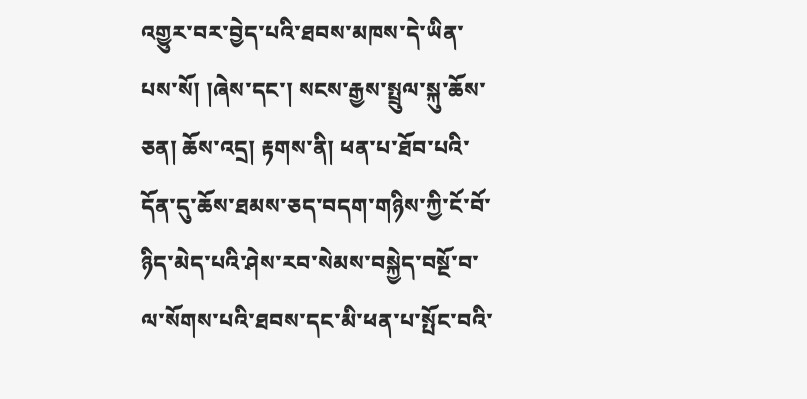འགྱུར་བར་བྱེད་པའི་ཐབས་མཁས་དེ་ཡིན་པས་སོ། །ཞེས་དང་། སངས་རྒྱས་སྤྲུལ་སྐུ་ཆོས་ཅན། ཆོས་འདྲ། རྟགས་ནི། ཕན་པ་ཐོབ་པའི་དོན་དུ་ཆོས་ཐམས་ཅད་བདག་གཉིས་ཀྱི་ངོ་བོ་ཉིད་མེད་པའི་ཤེས་རབ་སེམས་བསྐྱེད་བསྔོ་བ་ལ་སོགས་པའི་ཐབས་དང་མི་ཕན་པ་སྤོང་བའི་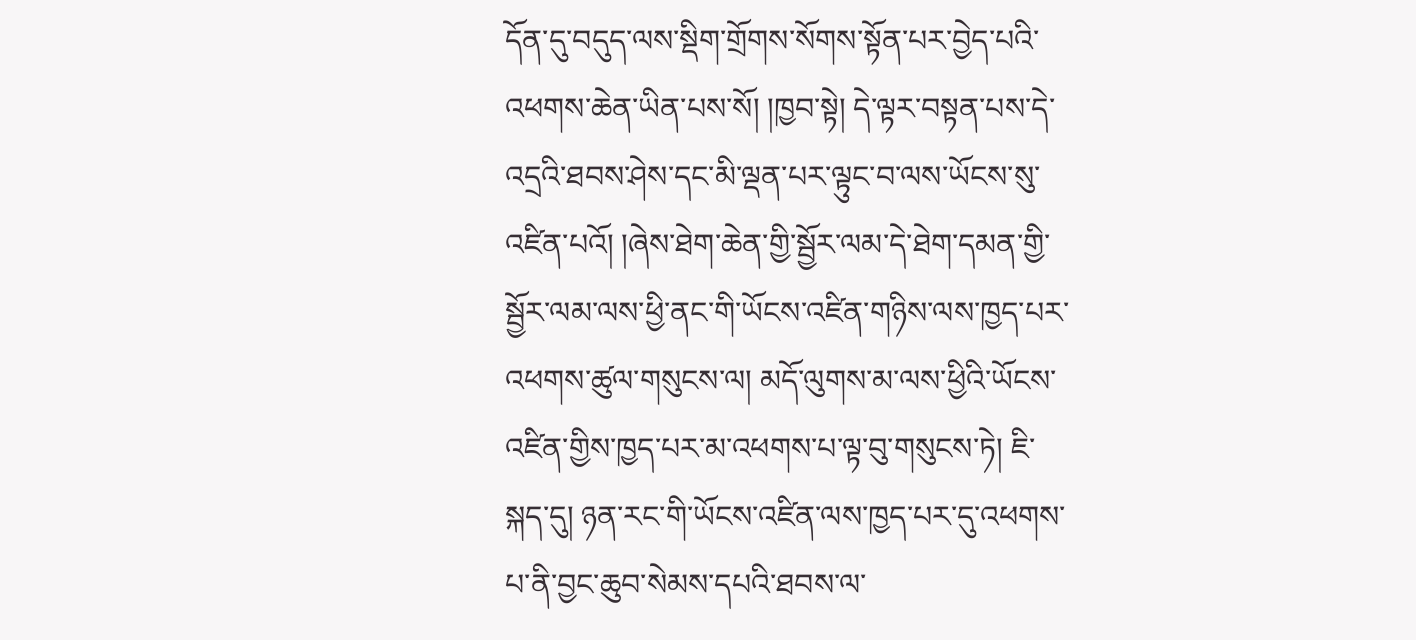དོན་དུ་བདུད་ལས་སྡིག་གྲོགས་སོགས་སྟོན་པར་བྱེད་པའི་འཕགས་ཆེན་ཡིན་པས་སོ། །ཁྱབ་སྟེ། དེ་ལྟར་བསྟན་པས་དེ་འདྲའི་ཐབས་ཤེས་དང་མི་ལྡན་པར་ལྟུང་བ་ལས་ཡོངས་སུ་འཛིན་པའོ། །ཞེས་ཐེག་ཆེན་གྱི་སྦྱོར་ལམ་དེ་ཐེག་དམན་གྱི་སྦྱོར་ལམ་ལས་ཕྱི་ནང་གི་ཡོངས་འཛིན་གཉིས་ལས་ཁྱད་པར་འཕགས་ཚུལ་གསུངས་ལ། མདོ་ལུགས་མ་ལས་ཕྱིའི་ཡོངས་འཛིན་གྱིས་ཁྱད་པར་མ་འཕགས་པ་ལྟ་བུ་གསུངས་ཏེ། ཇི་སྐད་དུ། ཉན་རང་གི་ཡོངས་འཛིན་ལས་ཁྱད་པར་དུ་འཕགས་པ་ནི་བྱང་ཆུབ་སེམས་དཔའི་ཐབས་ལ་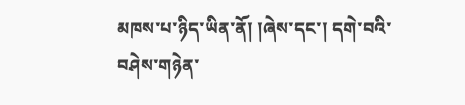མཁས་པ་ཉིད་ཡིན་ནོ། །ཞེས་དང་། དགེ་བའི་བཤེས་གཉེན་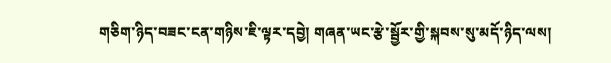གཅིག་ཉིད་བཟང་ངན་གཉིས་ཇི་ལྟར་དབྱེ། གཞན་ཡང་རྩེ་སྦྱོར་གྱི་སྐབས་སུ་མདོ་ཉིད་ལས།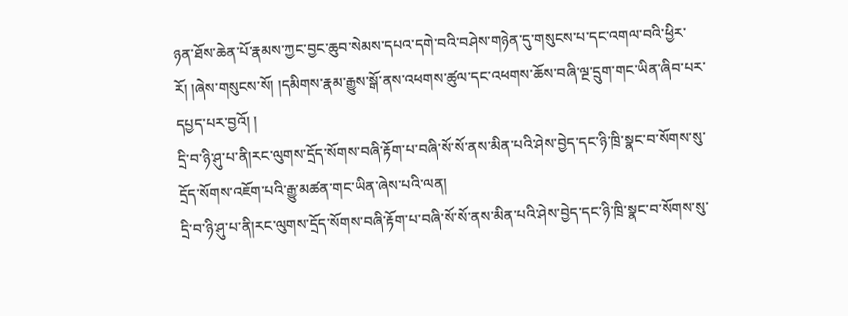ཉན་ཐོས་ཆེན་པོ་རྣམས་ཀྱང་བྱང་ཆུབ་སེམས་དཔའ་དགེ་བའི་བཤེས་གཉེན་དུ་གསུངས་པ་དང་འགལ་བའི་ཕྱིར་རོ། །ཞེས་གསུངས་སོ། །དམིགས་རྣམ་རྒྱུས་སྒོ་ནས་འཕགས་ཚུལ་དང་འཕགས་ཆོས་བཞི་ལྔ་དྲུག་གང་ཡིན་ཞིབ་པར་དཔྱད་པར་བྱའོ། །
དྲི་བ་ཉི་ཤུ་པ་ནི།རང་ལུགས་དྲོད་སོགས་བཞི་རྟོག་པ་བཞི་སོ་སོ་ནས་མིན་པའི་ཤེས་བྱེད་དང་ཉི་ཁྲི་སྣང་བ་སོགས་སུ་དྲོད་སོགས་འཇོག་པའི་རྒྱུ་མཚན་གང་ཡིན་ཞེས་པའི་ལན།
དྲི་བ་ཉི་ཤུ་པ་ནི།རང་ལུགས་དྲོད་སོགས་བཞི་རྟོག་པ་བཞི་སོ་སོ་ནས་མིན་པའི་ཤེས་བྱེད་དང་ཉི་ཁྲི་སྣང་བ་སོགས་སུ་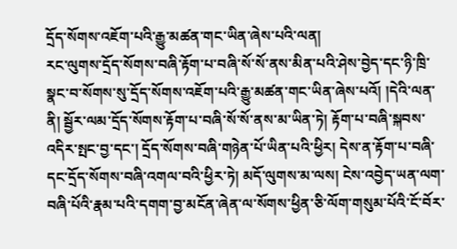དྲོད་སོགས་འཇོག་པའི་རྒྱུ་མཚན་གང་ཡིན་ཞེས་པའི་ལན།
རང་ལུགས་དྲོད་སོགས་བཞི་རྟོག་པ་བཞི་སོ་སོ་ནས་མིན་པའི་ཤེས་བྱེད་དང་ཉི་ཁྲི་སྣང་བ་སོགས་སུ་དྲོད་སོགས་འཇོག་པའི་རྒྱུ་མཚན་གང་ཡིན་ཞེས་པའོ། །དེའི་ལན་ནི། སྦྱོར་ལམ་དྲོད་སོགས་རྟོག་པ་བཞི་སོ་སོ་ནས་མ་ཡིན་ཏེ། རྟོག་པ་བཞི་སྐབས་འདིར་སྤང་བྱ་དང་། དྲོད་སོགས་བཞི་གཉེན་པོ་ཡིན་པའི་ཕྱིར། དེས་ན་རྟོག་པ་བཞི་དང་དྲོད་སོགས་བཞི་འགལ་བའི་ཕྱིར་ཏེ། མདོ་ལུགས་མ་ལས། ངེས་འབྱེད་ཡན་ལག་བཞི་པོའི་རྣམ་པའི་དགག་བྱ་མངོན་ཞེན་ལ་སོགས་ཕྱིན་ཅི་ལོག་གསུམ་པོའི་ངོ་བོར་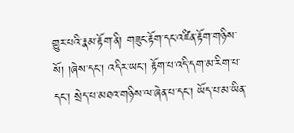གྱུར་པའི་རྣམ་རྟོག་ནི། གཟུང་རྟོག་དང་འཛིན་རྟོག་གཉིས་སོ། །ཞེས་དང་། འདིར་ཡང་། རྟོག་པ་འདི་དག་མ་རིག་པ་དང་། སྲེད་པ་མཐའ་གཉིས་ལ་ཞེན་པ་དང་། ཡོད་པ་མ་ཡིན་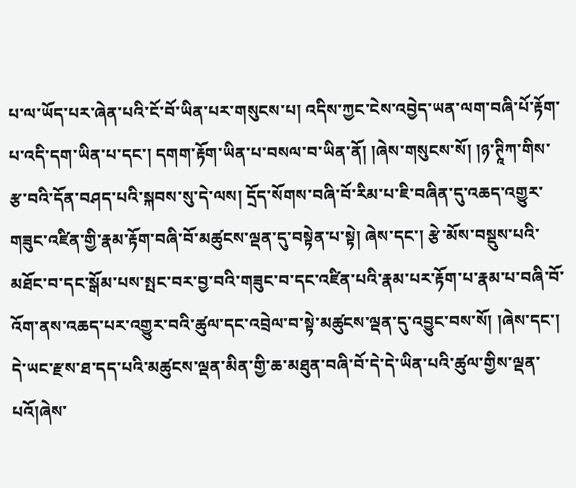པ་ལ་ཡོད་པར་ཞེན་པའི་ངོ་བོ་ཡིན་པར་གསུངས་པ། འདིས་ཀྱང་ངེས་འབྱེད་ཡན་ལག་བཞི་པོ་རྟོག་པ་འདི་དག་ཡིན་པ་དང་། དགག་རྟོག་ཡིན་པ་བསལ་བ་ཡིན་ནོ། །ཞེས་གསུངས་སོ། །ཉ་ཊཱིཀ་གིས་རྩ་བའི་དོན་བཤད་པའི་སྐབས་སུ་དེ་ལས། དྲོད་སོགས་བཞི་བོ་རིམ་པ་ཇི་བཞིན་དུ་འཆད་འགྱུར་གཟུང་འཛིན་གྱི་རྣམ་རྟོག་བཞི་བོ་མཚུངས་ལྡན་དུ་བསྟེན་པ་སྟེ། ཞེས་དང་། རྩེ་མོས་བསྡུས་པའི་མཐོང་བ་དང་སྒོམ་པས་སྤང་བར་བྱ་བའི་གཟུང་བ་དང་འཛིན་པའི་རྣམ་པར་རྟོག་པ་རྣམ་པ་བཞི་བོ་འོག་ནས་འཆད་པར་འགྱུར་བའི་ཚུལ་དང་འབྲེལ་བ་སྟེ་མཚུངས་ལྡན་དུ་འབྱུང་བས་སོ། །ཞེས་དང་། དེ་ཡང་རྫས་ཐ་དད་པའི་མཚུངས་ལྡན་མིན་གྱི་ཆ་མཐུན་བཞི་བོ་དེ་དེ་ཡིན་པའི་ཚུལ་གྱིས་ལྡན་པའོ།ཞེས་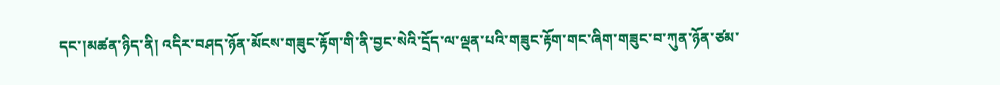དང་།མཚན་ཉིད་ནི། འདིར་བཤད་ཉོན་མོངས་གཟུང་རྟོག་གི་ནི་བྱང་སེའི་དྲོད་ལ་ལྡན་པའི་གཟུང་རྟོག་གང་ཞིག་གཟུང་བ་ཀུན་ཉོན་ཙམ་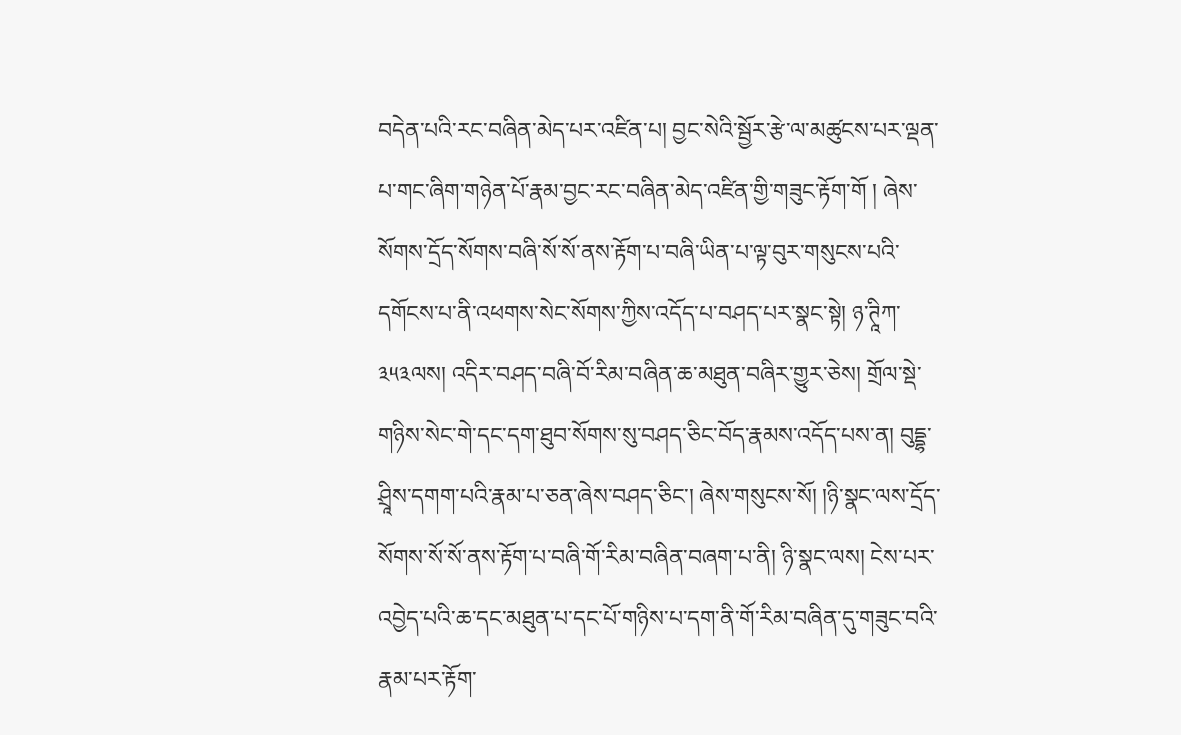བདེན་པའི་རང་བཞིན་མེད་པར་འཛིན་པ། བྱང་སེའི་སྦྱོར་རྩེ་ལ་མཚུངས་པར་ལྡན་པ་གང་ཞིག་གཉེན་པོ་རྣམ་བྱང་རང་བཞིན་མེད་འཛིན་གྱི་གཟུང་རྟོག་གོ ། ཞེས་སོགས་དྲོད་སོགས་བཞི་སོ་སོ་ནས་རྟོག་པ་བཞི་ཡིན་པ་ལྟ་བུར་གསུངས་པའི་དགོངས་པ་ནི་འཕགས་སེང་སོགས་ཀྱིས་འདོད་པ་བཤད་པར་སྣང་སྟེ། ཉ་ཊཱིཀ་༣༥༣ལས། འདིར་བཤད་བཞི་བོ་རིམ་བཞིན་ཆ་མཐུན་བཞིར་གྱུར་ཅེས། གྲོལ་སྡེ་གཉིས་སེང་གེ་དང་དག་ཐུབ་སོགས་སུ་བཤད་ཅིང་བོད་རྣམས་འདོད་པས་ན། བུདྡྷ་ཤྲཱིས་དགག་པའི་རྣམ་པ་ཅན་ཞེས་བཤད་ཅིང་། ཞེས་གསུངས་སོ། །ཉི་སྣང་ལས་དྲོད་སོགས་སོ་སོ་ནས་རྟོག་པ་བཞི་གོ་རིམ་བཞིན་བཞག་པ་ནི། ཉི་སྣང་ལས། ངེས་པར་འབྱེད་པའི་ཆ་དང་མཐུན་པ་དང་པོ་གཉིས་པ་དག་ནི་གོ་རིམ་བཞིན་དུ་གཟུང་བའི་རྣམ་པར་རྟོག་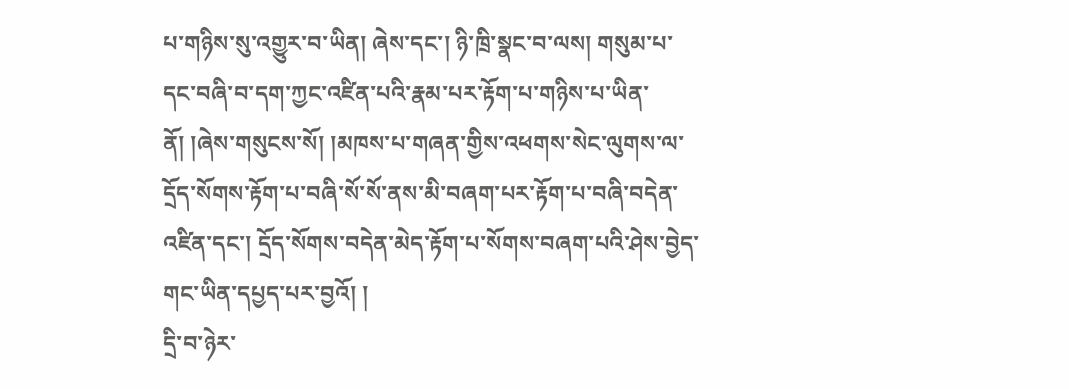པ་གཉིས་སུ་འགྱུར་བ་ཡིན། ཞེས་དང་། ཉི་ཁྲི་སྣང་བ་ལས། གསུམ་པ་དང་བཞི་བ་དག་ཀྱང་འཛིན་པའི་རྣམ་པར་རྟོག་པ་གཉིས་པ་ཡིན་ནོ། །ཞེས་གསུངས་སོ། །མཁས་པ་གཞན་གྱིས་འཕགས་སེང་ལུགས་ལ་དྲོད་སོགས་རྟོག་པ་བཞི་སོ་སོ་ནས་མི་བཞག་པར་རྟོག་པ་བཞི་བདེན་འཛིན་དང་། དྲོད་སོགས་བདེན་མེད་རྟོག་པ་སོགས་བཞག་པའི་ཤེས་བྱེད་གང་ཡིན་དཔྱད་པར་བྱའོ། །
དྲི་བ་ཉེར་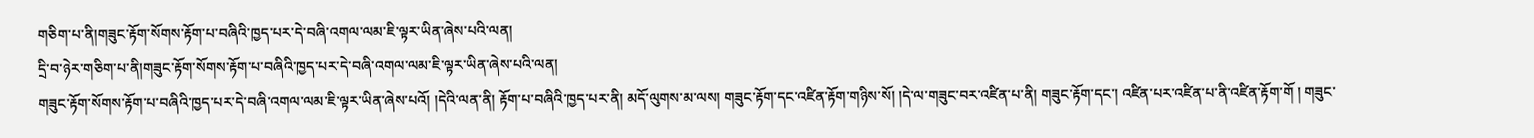གཅིག་པ་ནི།གཟུང་རྟོག་སོགས་རྟོག་པ་བཞིའི་ཁྱད་པར་དེ་བཞི་འགལ་ལམ་ཇི་ལྟར་ཡིན་ཞེས་པའི་ལན།
དྲི་བ་ཉེར་གཅིག་པ་ནི།གཟུང་རྟོག་སོགས་རྟོག་པ་བཞིའི་ཁྱད་པར་དེ་བཞི་འགལ་ལམ་ཇི་ལྟར་ཡིན་ཞེས་པའི་ལན།
གཟུང་རྟོག་སོགས་རྟོག་པ་བཞིའི་ཁྱད་པར་དེ་བཞི་འགལ་ལམ་ཇི་ལྟར་ཡིན་ཞེས་པའོ། །དེའི་ལན་ནི། རྟོག་པ་བཞིའི་ཁྱད་པར་ནི། མདོ་ལུགས་མ་ལས། གཟུང་རྟོག་དང་འཛིན་རྟོག་གཉིས་སོ། །དེ་ལ་གཟུང་བར་འཛིན་པ་ནི། གཟུང་རྟོག་དང་། འཛིན་པར་འཛིན་པ་ནི་འཛིན་རྟོག་གོ ། གཟུང་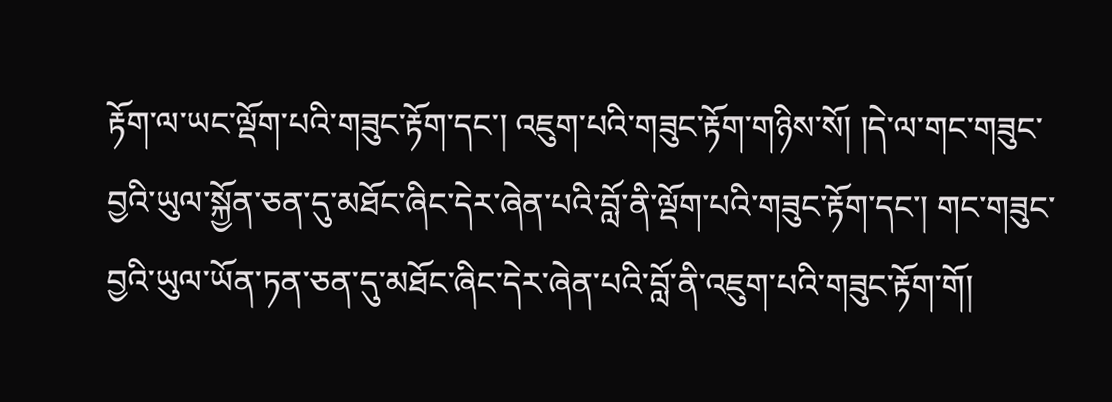རྟོག་ལ་ཡང་ལྡོག་པའི་གཟུང་རྟོག་དང་། འཇུག་པའི་གཟུང་རྟོག་གཉིས་སོ། །དེ་ལ་གང་གཟུང་བྱའི་ཡུལ་སྐྱོན་ཅན་དུ་མཐོང་ཞིང་དེར་ཞེན་པའི་བློ་ནི་ལྡོག་པའི་གཟུང་རྟོག་དང་། གང་གཟུང་བྱའི་ཡུལ་ཡོན་ཏན་ཅན་དུ་མཐོང་ཞིང་དེར་ཞེན་པའི་བློ་ནི་འཇུག་པའི་གཟུང་རྟོག་གོ།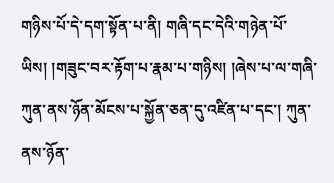གཉིས་པོ་དེ་དག་སྟོན་པ་ནི། གཞི་དང་དེའི་གཉེན་པོ་ཡིས། །གཟུང་བར་རྟོག་པ་རྣམ་པ་གཉིས། །ཞེས་པ་ལ་གཞི་ཀུན་ནས་ཉོན་མོངས་པ་སྐྱོན་ཅན་དུ་འཛིན་པ་དང་། ཀུན་ནས་ཉོན་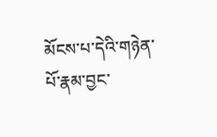མོངས་པ་དེའི་གཉེན་པོ་རྣམ་བྱང་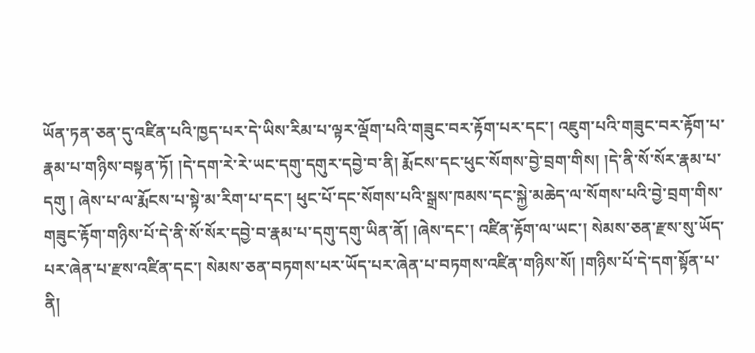ཡོན་ཏན་ཅན་དུ་འཛིན་པའི་ཁྱད་པར་དེ་ཡིས་རིམ་པ་ལྟར་ལྡོག་པའི་གཟུང་བར་རྟོག་པར་དང་། འཇུག་པའི་གཟུང་བར་རྟོག་པ་རྣམ་པ་གཉིས་བསྟན་ཏོ། །དེ་དག་རེ་རེ་ཡང་དགུ་དགུར་དབྱེ་བ་ནི། རྨོངས་དང་ཕུང་སོགས་བྱེ་བྲག་གིས། །དེ་ནི་སོ་སོར་རྣམ་པ་དགུ ། ཞེས་པ་ལ་རྨོངས་པ་སྟེ་མ་རིག་པ་དང་། ཕུང་པོ་དང་སོགས་པའི་སྒྲས་ཁམས་དང་སྐྱེ་མཆེད་ལ་སོགས་པའི་བྱེ་བྲག་གིས་གཟུང་རྟོག་གཉིས་པོ་དེ་ནི་སོ་སོར་དབྱེ་བ་རྣམ་པ་དགུ་དགུ་ཡིན་ནོ། །ཞེས་དང་། འཛིན་རྟོག་ལ་ཡང་། སེམས་ཅན་རྫས་སུ་ཡོད་པར་ཞེན་པ་རྫས་འཛིན་དང་། སེམས་ཅན་བཏགས་པར་ཡོད་པར་ཞེན་པ་བཏགས་འཛིན་གཉིས་སོ། །གཉིས་པོ་དེ་དག་སྟོན་པ་ནི།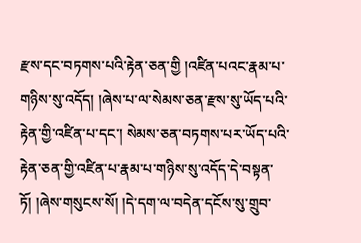རྫས་དང་བཏགས་པའི་རྟེན་ཅན་གྱི །འཛིན་པའང་རྣམ་པ་གཉིས་སུ་འདོད། །ཞེས་པ་ལ་སེམས་ཅན་རྫས་སུ་ཡོད་པའི་རྟེན་གྱི་འཛིན་པ་དང་། སེམས་ཅན་བཏགས་པར་ཡོད་པའི་རྟེན་ཅན་གྱི་འཛིན་པ་རྣམ་པ་གཉིས་སུ་འདོད་དེ་བསྟན་ཏོ། །ཞེས་གསུངས་སོ། །དེ་དག་ལ་བདེན་དངོས་སུ་གྲུབ་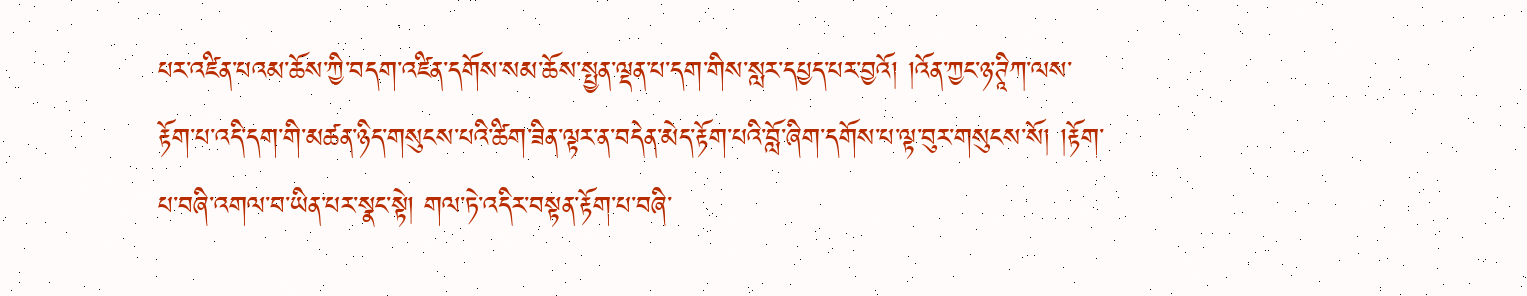པར་འཛིན་པའམ་ཆོས་ཀྱི་བདག་འཛིན་དགོས་སམ་ཆོས་སྤྱན་ལྡན་པ་དག་གིས་སླར་དཔྱད་པར་བྱའོ། །འོན་ཀྱང་ཉ་ཊཱིཀ་ལས་རྟོག་པ་འདི་དག་གི་མཚན་ཉིད་གསུངས་པའི་ཚིག་ཟིན་ལྟར་ན་བདེན་མེད་རྟོག་པའི་བློ་ཞིག་དགོས་པ་ལྟ་བུར་གསུངས་སོ། །རྟོག་པ་བཞི་འགལ་བ་ཡིན་པར་སྣང་སྟེ། གལ་ཏེ་འདིར་བསྟན་རྟོག་པ་བཞི་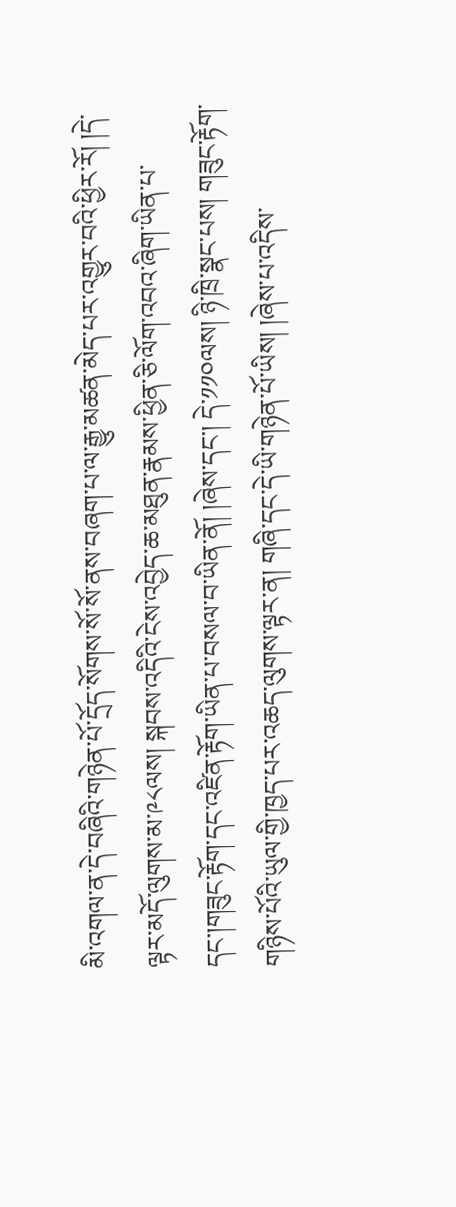མི་འགལ་ན་དེ་བཞིའི་གཉེན་པོ་དྲོད་སོགས་སོ་སོ་ནས་བཞག་པ་ལ་རྒྱུ་མཚན་མེད་པར་འགྱུར་བའི་ཕྱིར་རོ། །དེ་ལྟར་མདོ་ལུགས་མ་༩༨ལས། སྐབས་འདིའི་ངེས་འབྱེད་ཆ་མཐུན་རྣམས་ཕྱིན་ཅི་ལོག་འབའ་ཞིག་ཡིན་པ་དང་།གཟུང་རྟོག་དང་འཛིན་རྟོག་ཡིན་པ་བསལ་བ་ཡིན་ནོ། །ཞེས་དང་། དེ་༡༡༠ལས། ཉི་ཁྲི་སྣང་པས། གཟུང་རྟོག་གཉིས་པོའི་ཡུལ་གྱི་ཁྱད་པར་འཆད་ལུགས་ལྟར་ན། གཞི་དང་དེ་ཡི་གཉེན་པོ་ཡིས། །ཞེས་པ་འདིས་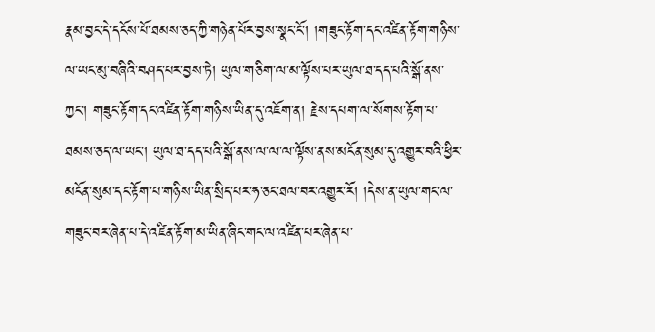རྣམ་བྱང་དེ་དངོས་པོ་ཐམས་ཅད་ཀྱི་གཉེན་པོར་བྱས་སྣང་ངོ་། །གཟུང་རྟོག་དང་འཛིན་རྟོག་གཉིས་ལ་ཡང་མུ་བཞིའི་བཤད་པར་བྱས་ཏེ། ཡུལ་གཅིག་ལ་མ་ལྟོས་པར་ཡུལ་ཐ་དད་པའི་སྒོ་ནས་ཀྱང་། གཟུང་རྟོག་དང་འཛིན་རྟོག་གཉིས་ཡིན་དུ་འཇོག་ན། རྗེས་དཔག་ལ་སོགས་རྟོག་པ་ཐམས་ཅད་ལ་ཡང་། ཡུལ་ཐ་དད་པའི་སྒོ་ནས་ལ་ལ་ལ་ལྟོས་ནས་མངོན་སུམ་དུ་འགྱུར་བའི་ཕྱིར་མངོན་སུམ་དང་རྟོག་པ་གཉིས་ཡིན་སྲིད་པར་ཧ་ཅང་ཐལ་བར་འགྱུར་རོ། །དེས་ན་ཡུལ་གང་ལ་གཟུང་བར་ཞེན་པ་དེ་འཛིན་རྟོག་མ་ཡིན་ཞིང་གང་ལ་འཛིན་པར་ཞེན་པ་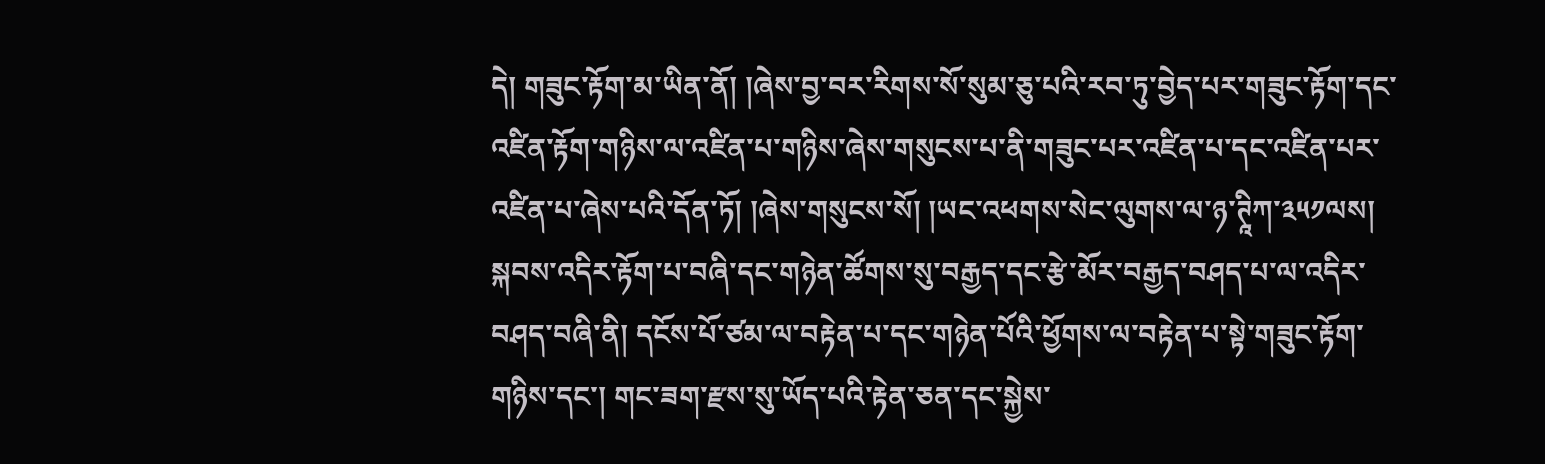དེ། གཟུང་རྟོག་མ་ཡིན་ནོ། །ཞེས་བྱ་བར་རིགས་སོ་སུམ་ཅུ་པའི་རབ་ཏུ་བྱེད་པར་གཟུང་རྟོག་དང་འཛིན་རྟོག་གཉིས་ལ་འཛིན་པ་གཉིས་ཞེས་གསུངས་པ་ནི་གཟུང་པར་འཛིན་པ་དང་འཛིན་པར་འཛིན་པ་ཞེས་པའི་དོན་ཏོ། །ཞེས་གསུངས་སོ། །ཡང་འཕགས་སེང་ལུགས་ལ་ཉ་ཊཱིཀ་༣༥༡ལས། སྐབས་འདིར་རྟོག་པ་བཞི་དང་གཉེན་ཚོགས་སུ་བརྒྱད་དང་རྩེ་མོར་བརྒྱད་བཤད་པ་ལ་འདིར་བཤད་བཞི་ནི། དངོས་པོ་ཙམ་ལ་བརྟེན་པ་དང་གཉེན་པོའི་ཕྱོགས་ལ་བརྟེན་པ་སྟེ་གཟུང་རྟོག་གཉིས་དང་། གང་ཟག་རྫས་སུ་ཡོད་པའི་རྟེན་ཅན་དང་སྐྱེས་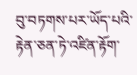བུ་བཏགས་པར་ཡོད་པའི་རྟེན་ཅན་ཏེ་འཛིན་རྟོག་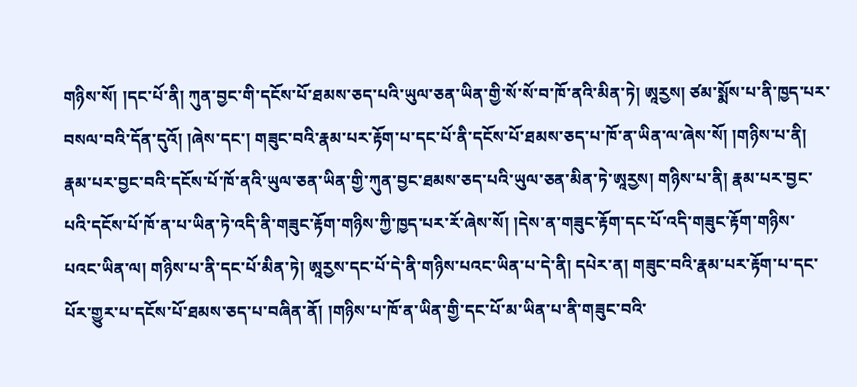གཉིས་སོ། །དང་པོ་ནི། ཀུན་བྱང་གི་དངོས་པོ་ཐམས་ཅད་པའི་ཡུལ་ཅན་ཡིན་གྱི་སོ་སོ་བ་ཁོ་ནའི་མིན་ཏེ། ཨཱརྱས། ཙམ་སྨོས་པ་ནི་ཁྱད་པར་བསལ་བའི་དོན་དུའོ། །ཞེས་དང་། གཟུང་བའི་རྣམ་པར་རྟོག་པ་དང་པོ་ནི་དངོས་པོ་ཐམས་ཅད་པ་ཁོ་ན་ཡིན་ལ་ཞེས་སོ། །གཉིས་པ་ནི། རྣམ་པར་བྱང་བའི་དངོས་པོ་ཁོ་ནའི་ཡུལ་ཅན་ཡིན་གྱི་ཀུན་བྱང་ཐམས་ཅད་པའི་ཡུལ་ཅན་མིན་ཏེ་ཨཱརྱས། གཉིས་པ་ནི། རྣམ་པར་བྱང་པའི་དངོས་པོ་ཁོ་ན་པ་ཡིན་ཏེ་འདི་ནི་གཟུང་རྟོག་གཉིས་ཀྱི་ཁྱད་པར་རོ་ཞེས་སོ། །དེས་ན་གཟུང་རྟོག་དང་པོ་འདི་གཟུང་རྟོག་གཉིས་པའང་ཡིན་ལ། གཉིས་པ་ནི་དང་པོ་མིན་ཏེ། ཨཱརྱས་དང་པོ་དེ་ནི་གཉིས་པའང་ཡིན་པ་དེ་ནི། དཔེར་ན། གཟུང་བའི་རྣམ་པར་རྟོག་པ་དང་པོར་གྱུར་པ་དངོས་པོ་ཐམས་ཅད་པ་བཞིན་ནོ། །གཉིས་པ་ཁོ་ན་ཡིན་གྱི་དང་པོ་མ་ཡིན་པ་ནི་གཟུང་བའི་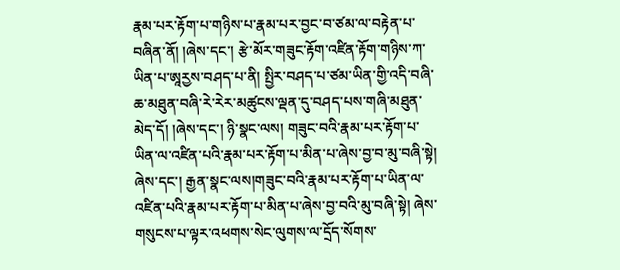རྣམ་པར་རྟོག་པ་གཉིས་པ་རྣམ་པར་བྱང་བ་ཙམ་ལ་བརྟེན་པ་བཞིན་ནོ། །ཞེས་དང་། རྩེ་མོར་གཟུང་རྟོག་འཛིན་རྟོག་གཉིས་ཀ་ཡིན་པ་ཨཱརྱས་བཤད་པ་ནི། སྤྱིར་བཤད་པ་ཙམ་ཡིན་གྱི་འདི་བཞི་ཆ་མཐུན་བཞི་རེ་རེར་མཚུངས་ལྡན་དུ་བཤད་པས་གཞི་མཐུན་མེད་དོ། །ཞེས་དང་། ཉི་སྣང་ལས། གཟུང་བའི་རྣམ་པར་རྟོག་པ་ཡིན་ལ་འཛིན་པའི་རྣམ་པར་རྟོག་པ་མིན་པ་ཞེས་བྱ་བ་མུ་བཞི་སྟེ། ཞེས་དང་། རྒྱན་སྣང་ལས།གཟུང་བའི་རྣམ་པར་རྟོག་པ་ཡིན་ལ་འཛིན་པའི་རྣམ་པར་རྟོག་པ་མིན་པ་ཞེས་བྱ་བའི་མུ་བཞི་སྟེ། ཞེས་གསུངས་པ་ལྟར་འཕགས་སེང་ལུགས་ལ་དྲོད་སོགས་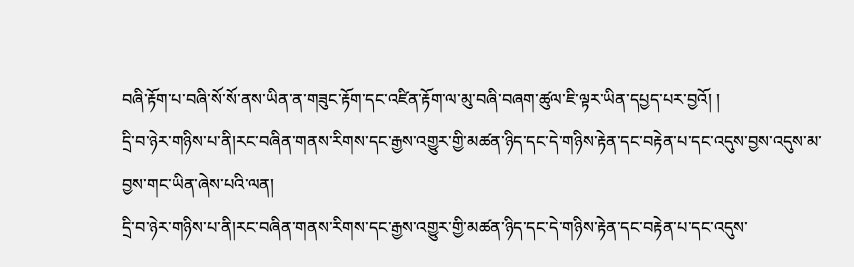བཞི་རྟོག་པ་བཞི་སོ་སོ་ནས་ཡིན་ན་གཟུང་རྟོག་དང་འཛིན་རྟོག་ལ་མུ་བཞི་བཞག་ཚུལ་ཇི་ལྟར་ཡིན་དཔྱད་པར་བྱའོ། །
དྲི་བ་ཉེར་གཉིས་པ་ནི།རང་བཞིན་གནས་རིགས་དང་རྒྱས་འགྱུར་གྱི་མཚན་ཉིད་དང་དེ་གཉིས་རྟེན་དང་བརྟེན་པ་དང་འདུས་བྱས་འདུས་མ་བྱས་གང་ཡིན་ཞེས་པའི་ལན།
དྲི་བ་ཉེར་གཉིས་པ་ནི།རང་བཞིན་གནས་རིགས་དང་རྒྱས་འགྱུར་གྱི་མཚན་ཉིད་དང་དེ་གཉིས་རྟེན་དང་བརྟེན་པ་དང་འདུས་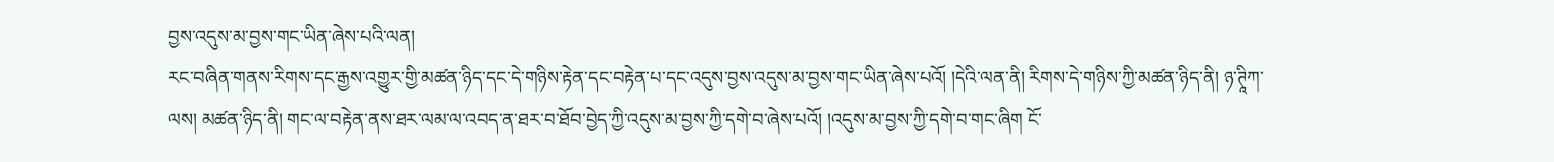བྱས་འདུས་མ་བྱས་གང་ཡིན་ཞེས་པའི་ལན།
རང་བཞིན་གནས་རིགས་དང་རྒྱས་འགྱུར་གྱི་མཚན་ཉིད་དང་དེ་གཉིས་རྟེན་དང་བརྟེན་པ་དང་འདུས་བྱས་འདུས་མ་བྱས་གང་ཡིན་ཞེས་པའོ། །དེའི་ལན་ནི། རིགས་དེ་གཉིས་ཀྱི་མཚན་ཉིད་ནི། ཉ་ཊཱིཀ་ལས། མཚན་ཉིད་ནི། གང་ལ་བརྟེན་ནས་ཐར་ལམ་ལ་འབད་ན་ཐར་བ་ཐོབ་བྱེད་ཀྱི་འདུས་མ་བྱས་ཀྱི་དགེ་བ་ཞེས་པའོ། །འདུས་མ་བྱས་ཀྱི་དགེ་བ་གང་ཞིག ངོ་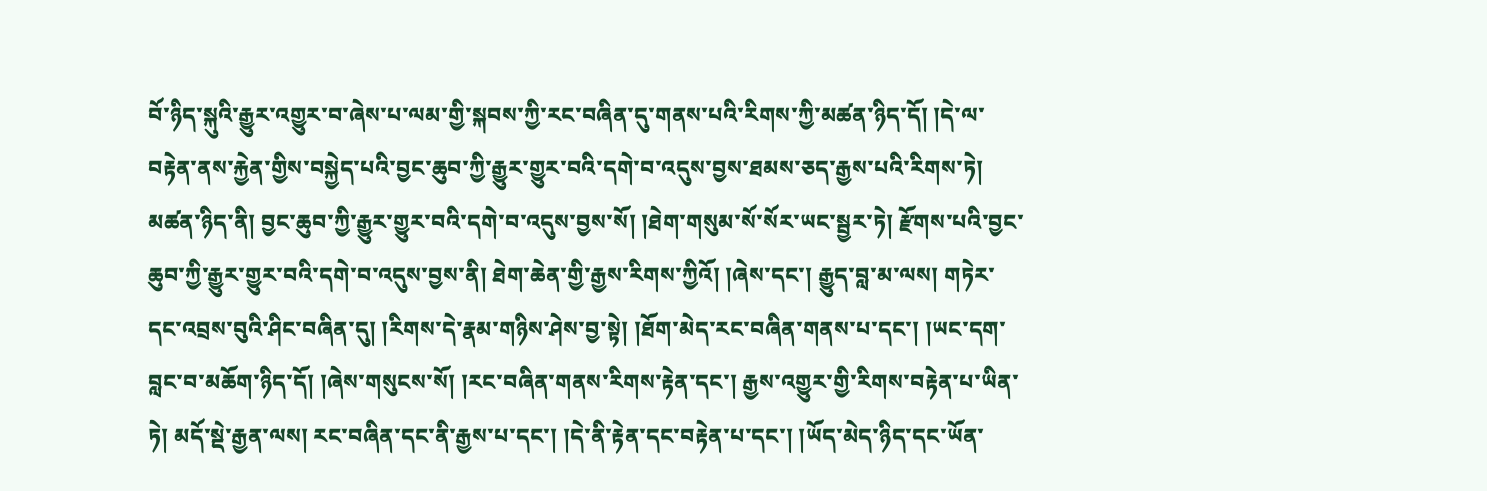བོ་ཉིད་སྐུའི་རྒྱུར་འགྱུར་བ་ཞེས་པ་ལམ་གྱི་སྐབས་ཀྱི་རང་བཞིན་དུ་གནས་པའི་རིགས་ཀྱི་མཚན་ཉིད་དོ། །དེ་ལ་བརྟེན་ནས་རྐྱེན་གྱིས་བསྐྱེད་པའི་བྱང་ཆུབ་ཀྱི་རྒྱུར་གྱུར་བའི་དགེ་བ་འདུས་བྱས་ཐམས་ཅད་རྒྱས་པའི་རིགས་ཏེ། མཚན་ཉིད་ནི། བྱང་ཆུབ་ཀྱི་རྒྱུར་གྱུར་བའི་དགེ་བ་འདུས་བྱས་སོ། །ཐེག་གསུམ་སོ་སོར་ཡང་སྦྱར་ཏེ། རྫོགས་པའི་བྱང་ཆུབ་ཀྱི་རྒྱུར་གྱུར་བའི་དགེ་བ་འདུས་བྱས་ནི། ཐེག་ཆེན་གྱི་རྒྱས་རིགས་ཀྱིའོ། །ཞེས་དང་། རྒྱུད་བླ་མ་ལས། གཏེར་དང་འབྲས་བུའི་ཤིང་བཞིན་དུ། །རིགས་དེ་རྣམ་གཉིས་ཤེས་བྱ་སྟེ། །ཐོག་མེད་རང་བཞིན་གནས་པ་དང་། །ཡང་དག་བླང་བ་མཆོག་ཉིད་དོ། །ཞེས་གསུངས་སོ། །རང་བཞིན་གནས་རིགས་རྟེན་དང་། རྒྱས་འགྱུར་གྱི་རིགས་བརྟེན་པ་ཡིན་ཏེ། མདོ་སྡེ་རྒྱན་ལས། རང་བཞིན་དང་ནི་རྒྱས་པ་དང་། །དེ་ནི་རྟེན་དང་བརྟེན་པ་དང་། །ཡོད་མེད་ཉིད་དང་ཡོན་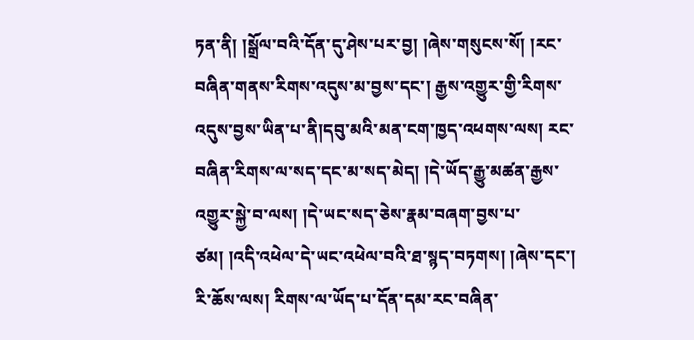ཏན་ནི། །སྒྲོལ་བའི་དོན་དུ་ཤེས་པར་བྱ། །ཞེས་གསུངས་སོ། །རང་བཞིན་གནས་རིགས་འདུས་མ་བྱས་དང་། རྒྱས་འགྱུར་གྱི་རིགས་འདུས་བྱས་ཡིན་པ་ནི།དབུ་མའི་མན་ངག་ཁྱད་འཕགས་ལས། རང་བཞིན་རིགས་ལ་སད་དང་མ་སད་མེད། །དེ་ཡོད་རྒྱུ་མཚན་རྒྱས་འགྱུར་སྐྱེ་བ་ལས། །དེ་ཡང་སད་ཅེས་རྣམ་བཞག་བྱས་པ་ཙམ། །འདི་འཕེལ་དེ་ཡང་འཕེལ་བའི་ཐ་སྙད་བཏགས། །ཞེས་དང་། རི་ཆོས་ལས། རིགས་ལ་ཡོད་པ་དོན་དམ་རང་བཞིན་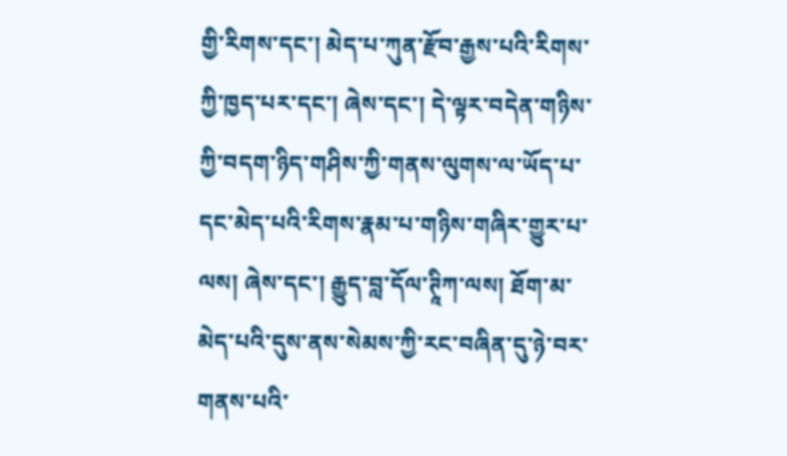གྱི་རིགས་དང་། མེད་པ་ཀུན་རྫོབ་རྒྱས་པའི་རིགས་ཀྱི་ཁྱད་པར་དང་། ཞེས་དང་། དེ་ལྟར་བདེན་གཉིས་ཀྱི་བདག་ཉིད་གཤིས་ཀྱི་གནས་ལུགས་ལ་ཡོད་པ་དང་མེད་པའི་རིགས་རྣམ་པ་གཉིས་གཞིར་གྱུར་པ་ལས། ཞེས་དང་། རྒྱུད་བླ་དོལ་ཊཱིཀ་ལས། ཐོག་མ་མེད་པའི་དུས་ནས་སེམས་ཀྱི་རང་བཞིན་དུ་ཉེ་བར་གནས་པའི་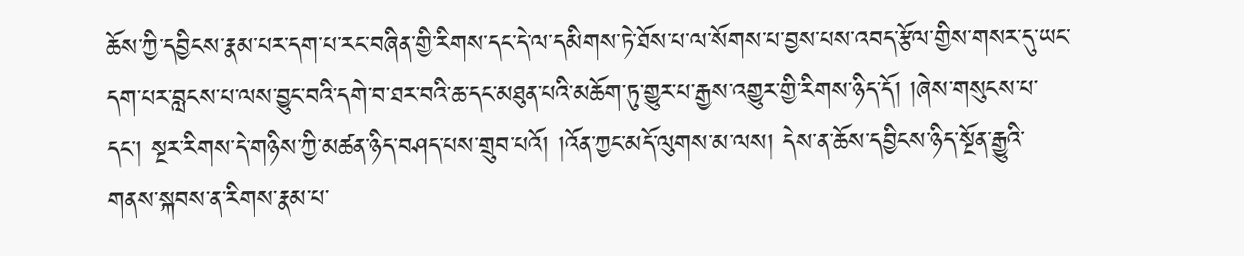ཆོས་ཀྱི་དབྱིངས་རྣམ་པར་དག་པ་རང་བཞིན་གྱི་རིགས་དང་དེ་ལ་དམིགས་ཏེ་ཐོས་པ་ལ་སོགས་པ་བྱས་པས་འབད་རྩོལ་གྱིས་གསར་དུ་ཡང་དག་པར་བླངས་པ་ལས་བྱུང་བའི་དགེ་བ་ཐར་བའི་ཆ་དང་མཐུན་པའི་མཆོག་ཏུ་གྱུར་པ་རྒྱས་འགྱུར་གྱི་རིགས་ཉིད་དོ། །ཞེས་གསུངས་པ་དང་། སྔར་རིགས་དེ་གཉིས་ཀྱི་མཚན་ཉིད་བཤད་པས་གྲུབ་པའོ། །འོན་ཀྱང་མདོ་ལུགས་མ་ལས། དེས་ན་ཆོས་དབྱིངས་ཉིད་སྔོན་རྒྱུའི་གནས་སྐབས་ན་རིགས་རྣམ་པ་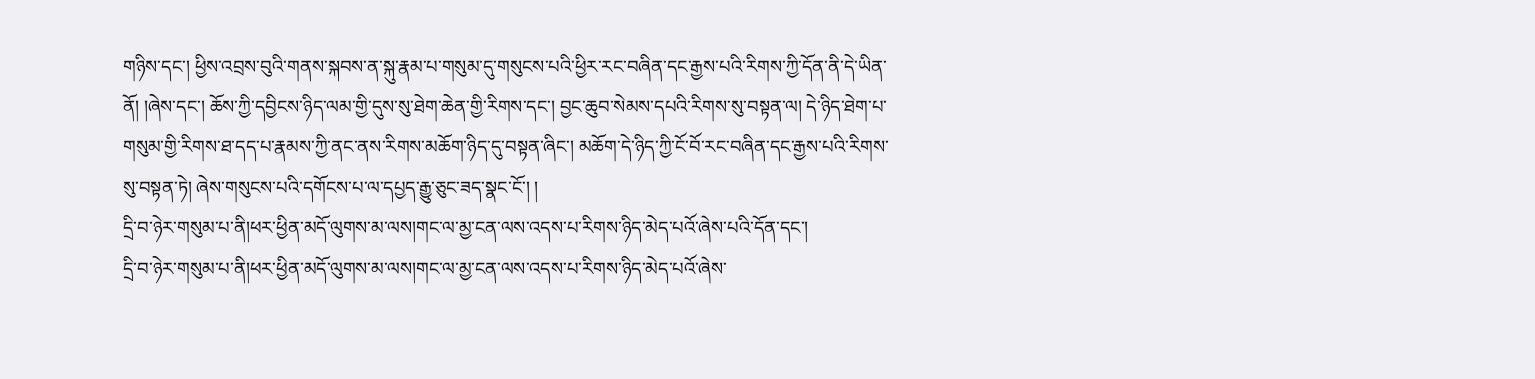གཉིས་དང་། ཕྱིས་འབྲས་བུའི་གནས་སྐབས་ན་སྐུ་རྣམ་པ་གསུམ་དུ་གསུངས་པའི་ཕྱིར་རང་བཞིན་དང་རྒྱས་པའི་རིགས་ཀྱི་དོན་ནི་དེ་ཡིན་ནོ། །ཞེས་དང་། ཆོས་ཀྱི་དབྱིངས་ཉིད་ལམ་གྱི་དུས་སུ་ཐེག་ཆེན་གྱི་རིགས་དང་། བྱང་ཆུབ་སེམས་དཔའི་རིགས་སུ་བསྟན་ལ། དེ་ཉིད་ཐེག་པ་གསུམ་གྱི་རིགས་ཐ་དད་པ་རྣམས་ཀྱི་ནང་ནས་རིགས་མཆོག་ཉིད་དུ་བསྟན་ཞིང་། མཆོག་དེ་ཉིད་ཀྱི་ངོ་བོ་རང་བཞིན་དང་རྒྱས་པའི་རིགས་སུ་བསྟན་ཏེ། ཞེས་གསུངས་པའི་དགོངས་པ་ལ་དཔྱད་རྒྱུ་ཅུང་ཟད་སྣང་ངོ་། །
དྲི་བ་ཉེར་གསུམ་པ་ནི།ཕར་ཕྱིན་མདོ་ལུགས་མ་ལས།གང་ལ་མྱ་ངན་ལས་འདས་པ་རིགས་ཉིད་མེད་པའོ་ཞེས་པའི་དོན་དང་།
དྲི་བ་ཉེར་གསུམ་པ་ནི།ཕར་ཕྱིན་མདོ་ལུགས་མ་ལས།གང་ལ་མྱ་ངན་ལས་འདས་པ་རིགས་ཉིད་མེད་པའོ་ཞེས་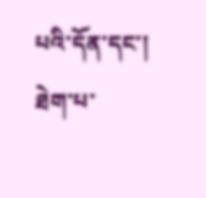པའི་དོན་དང་། ཐེག་པ་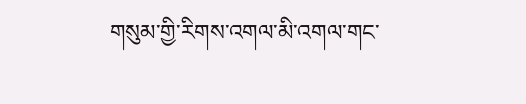གསུམ་གྱི་རིགས་འགལ་མི་འགལ་གང་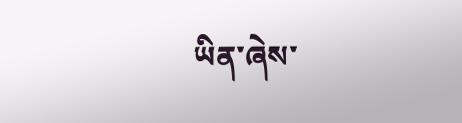ཡིན་ཞེས་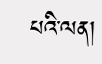པའི་ལན།